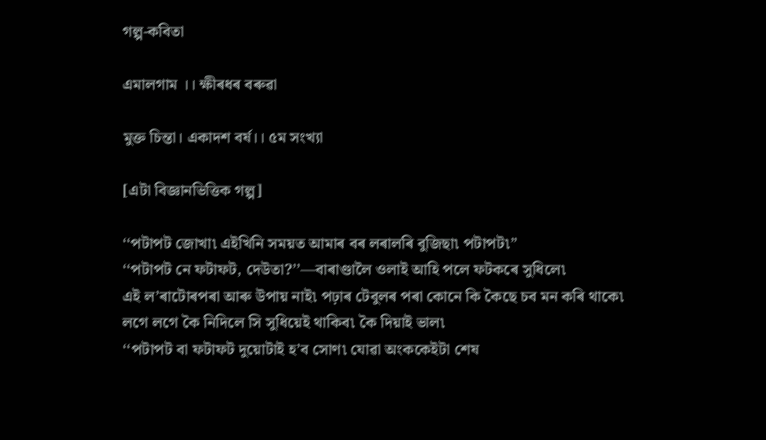গল্প-কবিতা

এমালগাম ।। ক্ষীৰধৰ বৰুৱা

মুক্ত চিন্তা। একাদশ বৰ্ষ।। ৫ম সংখ্যা

[এটা বিজ্ঞানভিত্তিক গল্প]

‘‘পটাপট জোখা৷ এইখিনি সময়ত আমাৰ বৰ লৰালৰি বুজিছা৷ পটাপট৷’’
‘‘পটাপট নে ফটাফট, দেউতা?’’—বাৰাণ্ডালৈ ওলাই আহি পলে ফটকৰে সুধিলে৷
এই ল’ৰাটোৰপৰা আৰু উপায় নাই৷ পঢ়াৰ টেবুলৰ পৰা কোনে কি কৈছে চব মন কৰি থাকে৷ লগে লগে কৈ নিদিলে সি সুধিয়েই থাকিব৷ কৈ দিয়াই ভাল৷
‘‘পটাপট বা ফটাফট দুয়োটাই হ’ব সোণ৷ যোৱা অংককেইটা শেষ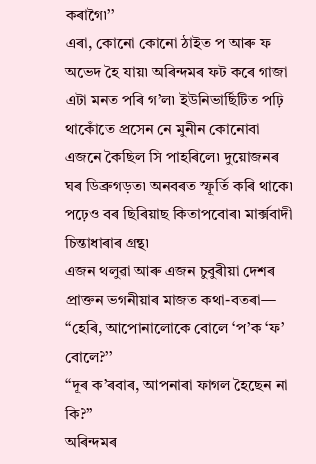কৰাগৈ৷’’
এৰা, কোনো কোনো ঠাইত প আৰু ফ অভেদ হৈ যায়৷ অৰিন্দমৰ ফট কৰে গাজা এটা মনত পৰি গ’ল৷ ইউনিভাৰ্ছিটিত পঢ়ি থাকোঁতে প্ৰসেন নে মুনীন কোনোবা এজনে কৈছিল সি পাহৰিলে৷ দুয়োজনৰ ঘৰ ডিব্ৰুগড়ত৷ অনবৰত স্ফূৰ্তি কৰি থাকে৷ পঢ়েও বৰ ছিৰিয়াছ কিতাপবোৰ৷ মাৰ্ক্সবাদী চিন্তাধাৰাৰ গ্ৰন্থ৷
এজন থলুৱা আৰু এজন চুবুৰীয়া দেশৰ প্ৰাক্তন ভগনীয়াৰ মাজত কথা-বতৰা—
‘‘হেৰি, আপোনালোকে বোলে ‘প’ক ‘ফ’ বোলে?’’
‘‘দূৰ ক’ৰবাৰ, আপনাৰা ফাগল হৈছেন না কি?’’
অৰিন্দমৰ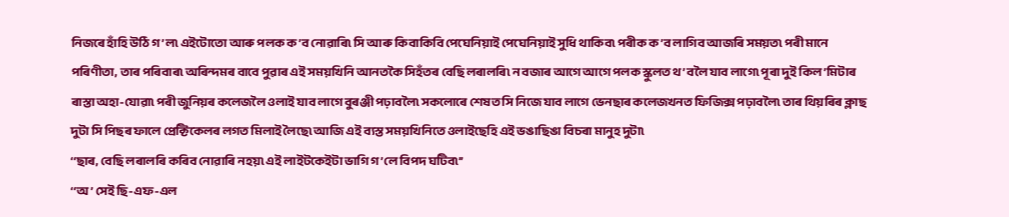নিজৰে হাঁহি উঠি গ’ল৷ এইটোতো আৰু পলক ক’ব নোৱাৰি৷ সি আৰু কিবাকিবি পেঘেনিয়াই পেঘেনিয়াই সুধি থাকিব৷ পৰীক ক’ব লাগিব আজৰি সময়ত৷ পৰী মানে পৰিণীতা, তাৰ পৰিবাৰ৷ অৰিন্দমৰ বাবে পুৱাৰ এই সময়খিনি আনতকৈ সিহঁতৰ বেছি লৰালৰি৷ ন বজাৰ আগে আগে পলক স্কুলত থ’বলৈ যাব লাগে৷ পূৰা দুই কিল’মিটাৰ ৰাস্তা অহা-যোৱা৷ পৰী জুনিয়ৰ কলেজলৈ ওলাই যাব লাগে বুৰঞ্জী পঢ়াবলৈ৷ সকলোৰে শেষত সি নিজে যাব লাগে ভেনছাৰ কলেজখনত ফিজিক্স পঢ়াবলৈ৷ তাৰ থিয়ৰিৰ ক্লাছ দুটা সি পিছৰ ফালে প্ৰেক্টিকেলৰ লগত মিলাই লৈছে৷ আজি এই ব্যস্ত সময়খিনিতে ওলাইছেহি এই ভঙাছিঙা বিচৰা মানুহ দুটা৷
‘‘ছাৰ, বেছি লৰালৰি কৰিব নোৱাৰি নহয়৷ এই লাইটকেইটা ভাগি গ’লে বিপদ ঘটিব৷’’
‘‘অ’ সেই ছি-এফ-এল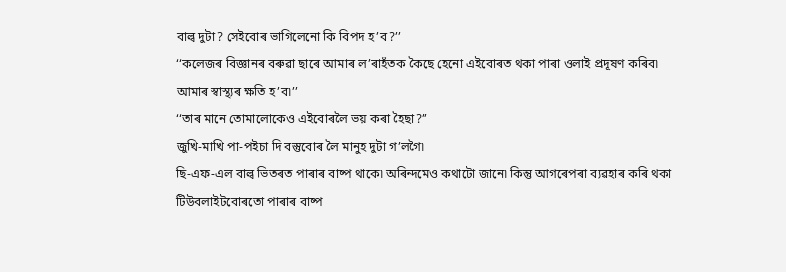বাল্ব দুটা? সেইবোৰ ভাগিলেনো কি বিপদ হ’ব?’’
‘‘কলেজৰ বিজ্ঞানৰ বৰুৱা ছাৰে আমাৰ ল’ৰাহঁতক কৈছে হেনো এইবোৰত থকা পাৰা ওলাই প্ৰদূষণ কৰিব৷ আমাৰ স্বাস্থ্যৰ ক্ষতি হ’ব৷’’
‘‘তাৰ মানে তোমালোকেও এইবোৰলৈ ভয় কৰা হৈছা?’’
জুখি-মাখি পা-পইচা দি বস্তুবোৰ লৈ মানুহ দুটা গ’লগৈ৷
ছি-এফ-এল বাল্ব ভিতৰত পাৰাৰ বাষ্প থাকে৷ অৰিন্দমেও কথাটো জানে৷ কিন্তু আগৰেপৰা ব্যৱহাৰ কৰি থকা টিউবলাইটবোৰতো পাৰাৰ বাষ্প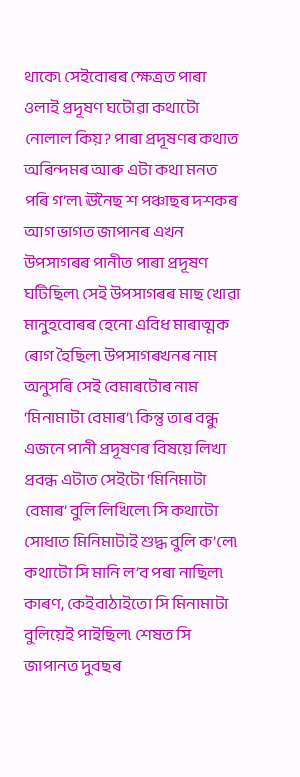থাকে৷ সেইবোৰৰ ক্ষেত্ৰত পাৰা ওলাই প্ৰদূষণ ঘটোৱা কথাটো নোলাল কিয়? পাৰা প্ৰদূষণৰ কথাত অৰিন্দমৰ আৰু এটা কথা মনত পৰি গ’ল৷ ঊনৈছ শ পঞ্চাছৰ দশকৰ আগ ভাগত জাপানৰ এখন উপসাগৰৰ পানীত পাৰা প্ৰদূষণ ঘটিছিল৷ সেই উপসাগৰৰ মাছ খোৱা মানুহবোৰৰ হেনো এবিধ মাৰাত্মক ৰোগ হৈছিল৷ উপসাগৰখনৰ নাম অনুসৰি সেই বেমাৰটোৰ নাম ‘মিনামাটা বেমাৰ’৷ কিন্তু তাৰ বন্ধু এজনে পানী প্ৰদূষণৰ বিষয়ে লিখা প্ৰবন্ধ এটাত সেইটো ‘মিনিমাটা বেমাৰ’ বুলি লিখিলে৷ সি কথাটো সোধাত মিনিমাটাই শুদ্ধ বুলি ক’লে৷ কথাটো সি মানি ল’ব পৰা নাছিল৷ কাৰণ, কেইবাঠাইতো সি মিনামাটা বুলিয়েই পাইছিল৷ শেষত সি জাপানত দুবছৰ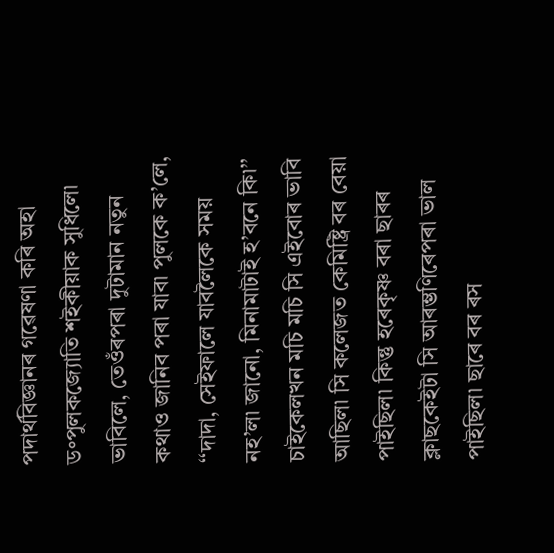পদাৰ্থবিজ্ঞানৰ গৱেষণা কৰি অহা ড॰পুলকজ্যোতি শইকীয়াক সুধিলে৷ ভাবিলে, তেওঁৰপৰা দুটামান নতুন কথাও জানিব পৰা যাব৷ পুলকে ক’লে, ‘‘দাদা, সেইফালে যাবলৈকে সময় নহ’ল৷ জানো, মিনামাটাই হ’বনে কি৷’’
চাইকেলখন মচি মচি সি এইবোৰ ভাবি আছিল৷ সি কলেজত কেমিষ্ট্ৰি বৰ বেয়া পাইছিল৷ কিন্তু হৰেকৃষ্ণ বৰা ছাৰৰ ক্লাছকেইটা সি আৰম্ভণিৰেপৰা ভাল পাইছিল৷ ছাৰে বৰ ৰস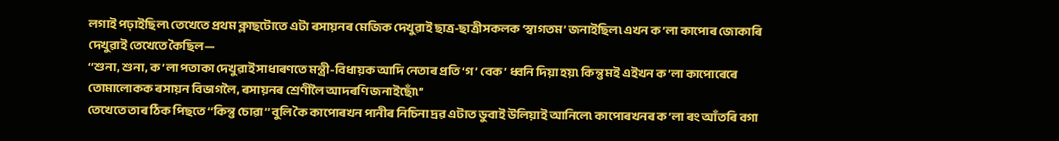লগাই পঢ়াইছিল৷ তেখেতে প্ৰথম ক্লাছটোতে এটা ৰসায়নৰ মেজিক দেখুৱাই ছাত্ৰ-ছাত্ৰীসকলক ‘স্বাগতম’ জনাইছিল৷ এখন ক’লা কাপোৰ জোকাৰি দেখুৱাই তেখেতে কৈছিল—
‘‘শুনা, শুনা, ক’লা পতাকা দেখুৱাই সাধাৰণতে মন্ত্ৰী-বিধায়ক আদি নেতাৰ প্ৰতি ‘গ’ বেক’ ধ্বনি দিয়া হয়৷ কিন্তু মই এইখন ক’লা কাপোৰেৰে তোমালোকক ৰসায়ন বিভাগলৈ, ৰসায়নৰ শ্ৰেণীলৈ আদৰণি জনাইছোঁ৷’’
তেখেতে তাৰ ঠিক পিছতে ‘‘কিন্তু চোৱা’’ বুলি কৈ কাপোৰখন পানীৰ নিচিনা দ্ৰৱ এটাত ডুবাই উলিয়াই আনিলে৷ কাপোৰখনৰ ক’লা ৰং আঁতৰি বগা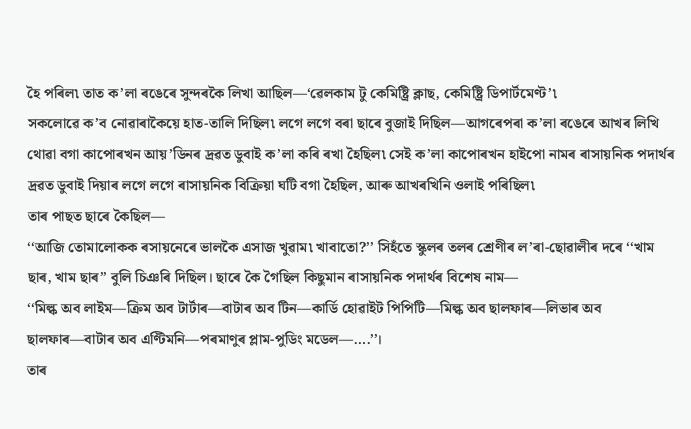হৈ পৰিল৷ তাত ক’লা ৰঙেৰে সুন্দৰকৈ লিখা আছিল—‘ৱেলকাম টু কেমিষ্ট্ৰি ক্লাছ, কেমিষ্ট্ৰি ডিপাৰ্টমেণ্ট’৷
সকলোৱে ক’ব নোৱাৰাকৈয়ে হাত-তালি দিছিল৷ লগে লগে বৰা ছাৰে বুজাই দিছিল—আগৰেপৰা ক’লা ৰঙেৰে আখৰ লিখি থোৱা বগা কাপোৰখন আয়’ডিনৰ দ্ৰৱত ডুবাই ক’লা কৰি ৰখা হৈছিল৷ সেই ক’লা কাপোৰখন হাইপো নামৰ ৰাসায়নিক পদাৰ্থৰ দ্ৰৱত ডুবাই দিয়াৰ লগে লগে ৰাসায়নিক বিক্ৰিয়া ঘটি বগা হৈছিল, আৰু আখৰখিনি ওলাই পৰিছিল৷
তাৰ পাছত ছাৰে কৈছিল—
‘‘আজি তোমালোকক ৰসায়নেৰে ভালকৈ এসাজ খুৱাম৷ খাবাতো?’’ সিহঁতে স্কুলৰ তলৰ শ্ৰেণীৰ ল’ৰা-ছোৱালীৰ দৰে ‘‘খাম ছাৰ, খাম ছাৰ’’ বুলি চিঞৰি দিছিল। ছাৰে কৈ গৈছিল কিছুমান ৰাসায়নিক পদাৰ্থৰ বিশেষ নাম—
‘‘মিল্ক অব লাইম—ক্ৰিম অব টাৰ্টাৰ—বাটাৰ অব টিন—কাৰ্ডি হোৱাইট পিপিটি—মিল্ক অব ছালফাৰ—লিভাৰ অব ছালফাৰ—বাটাৰ অব এণ্টিমনি—পৰমাণুৰ প্লাম-পুডিং মডেল—….’’।
তাৰ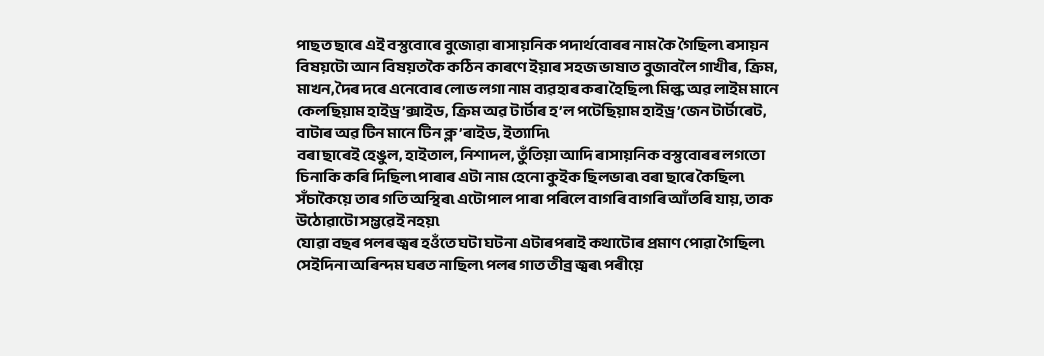পাছত ছাৰে এই বস্তুবোৰে বুজোৱা ৰাসায়নিক পদাৰ্থবোৰৰ নাম কৈ গৈছিল৷ ৰসায়ন বিষয়টো আন বিষয়তকৈ কঠিন কাৰণে ইয়াৰ সহজ ভাষাত বুজাবলৈ গাখীৰ, ক্ৰিম, মাখন, দৈৰ দৰে এনেবোৰ লোভ লগা নাম ব্যৱহাৰ কৰা হৈছিল৷ মিল্ক অৱ লাইম মানে কেলছিয়াম হাইড্ৰ’ক্সাইড, ক্ৰিম অৱ টাৰ্টাৰ হ’ল পটেছিয়াম হাইড্ৰ’জেন টাৰ্টাৰেট, বাটাৰ অৱ টিন মানে টিন ক্ল’ৰাইড, ইত্যাদি৷
বৰা ছাৰেই হেঙুল, হাইতাল, নিশাদল, তুঁতিয়া আদি ৰাসায়নিক বস্তুবোৰৰ লগতো চিনাকি কৰি দিছিল৷ পাৰাৰ এটা নাম হেনো কুইক ছিলভাৰ৷ বৰা ছাৰে কৈছিল৷ সঁচাকৈয়ে তাৰ গতি অস্থিৰ৷ এটোপাল পাৰা পৰিলে বাগৰি বাগৰি আঁতৰি যায়, তাক উঠোৱাটো সম্ভৱেই নহয়৷
যোৱা বছৰ পলৰ জ্বৰ হওঁতে ঘটা ঘটনা এটাৰপৰাই কথাটোৰ প্ৰমাণ পোৱা গৈছিল৷ সেইদিনা অৰিন্দম ঘৰত নাছিল৷ পলৰ গাত তীব্ৰ জ্বৰ৷ পৰীয়ে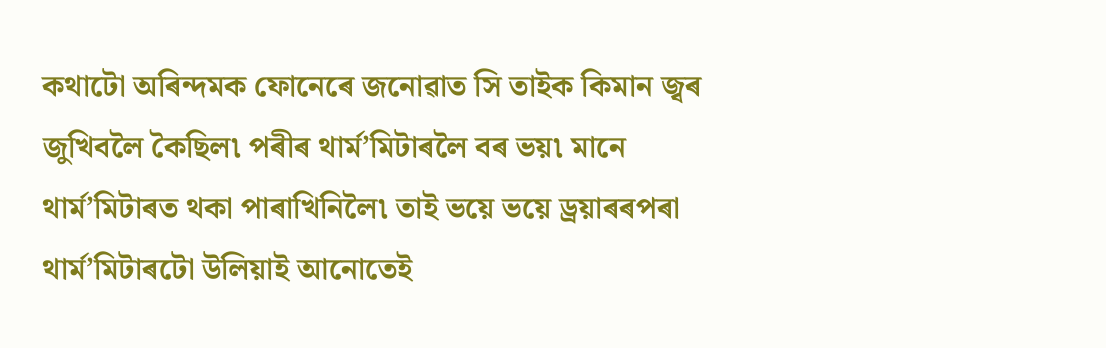কথাটো অৰিন্দমক ফোনেৰে জনোৱাত সি তাইক কিমান জ্বৰ জুখিবলৈ কৈছিল৷ পৰীৰ থাৰ্ম’মিটাৰলৈ বৰ ভয়৷ মানে থাৰ্ম’মিটাৰত থকা পাৰাখিনিলৈ৷ তাই ভয়ে ভয়ে ড্ৰয়াৰৰপৰা থাৰ্ম’মিটাৰটো উলিয়াই আনোতেই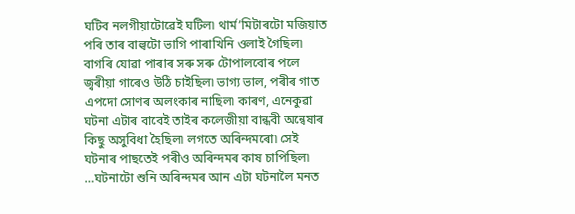ঘটিব নলগীয়াটোৱেই ঘটিল৷ থাৰ্ম’মিটাৰটো মজিয়াত পৰি তাৰ বাল্বটো ভাগি পাৰাখিনি ওলাই গৈছিল৷ বাগৰি যোৱা পাৰাৰ সৰু সৰু টোপালবোৰ পলে জ্বৰীয়া গাৰেও উঠি চাইছিল৷ ভাগ্য ভাল, পৰীৰ গাত এপদো সোণৰ অলংকাৰ নাছিল৷ কাৰণ, এনেকুৱা ঘটনা এটাৰ বাবেই তাইৰ কলেজীয়া বান্ধবী অন্বেষাৰ কিছু অসুবিধা হৈছিল৷ লগতে অৰিন্দমৰো৷ সেই ঘটনাৰ পাছতেই পৰীও অৰিন্দমৰ কাষ চাপিছিল৷
…ঘটনাটো শুনি অৰিন্দমৰ আন এটা ঘটনালৈ মনত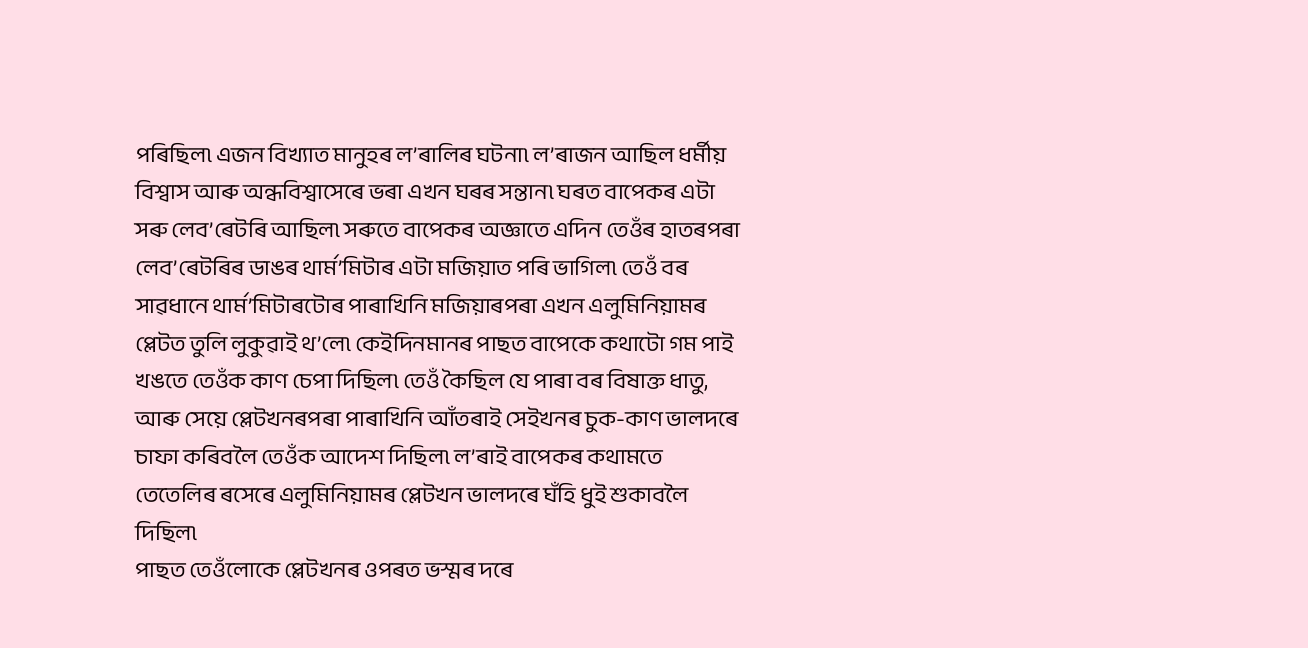পৰিছিল৷ এজন বিখ্যাত মানুহৰ ল’ৰালিৰ ঘটনা৷ ল’ৰাজন আছিল ধৰ্মীয় বিশ্বাস আৰু অন্ধবিশ্বাসেৰে ভৰা এখন ঘৰৰ সন্তান৷ ঘৰত বাপেকৰ এটা সৰু লেব’ৰেটৰি আছিল৷ সৰুতে বাপেকৰ অজ্ঞাতে এদিন তেওঁৰ হাতৰপৰা লেব’ৰেটৰিৰ ডাঙৰ থাৰ্ম’মিটাৰ এটা মজিয়াত পৰি ভাগিল৷ তেওঁ বৰ সাৱধানে থাৰ্ম’মিটাৰটোৰ পাৰাখিনি মজিয়াৰপৰা এখন এলুমিনিয়ামৰ প্লেটত তুলি লুকুৱাই থ’লে৷ কেইদিনমানৰ পাছত বাপেকে কথাটো গম পাই খঙতে তেওঁক কাণ চেপা দিছিল৷ তেওঁ কৈছিল যে পাৰা বৰ বিষাক্ত ধাতু, আৰু সেয়ে প্লেটখনৰপৰা পাৰাখিনি আঁতৰাই সেইখনৰ চুক-কাণ ভালদৰে চাফা কৰিবলৈ তেওঁক আদেশ দিছিল৷ ল’ৰাই বাপেকৰ কথামতে তেতেলিৰ ৰসেৰে এলুমিনিয়ামৰ প্লেটখন ভালদৰে ঘঁহি ধুই শুকাবলৈ দিছিল৷
পাছত তেওঁলোকে প্লেটখনৰ ওপৰত ভস্মৰ দৰে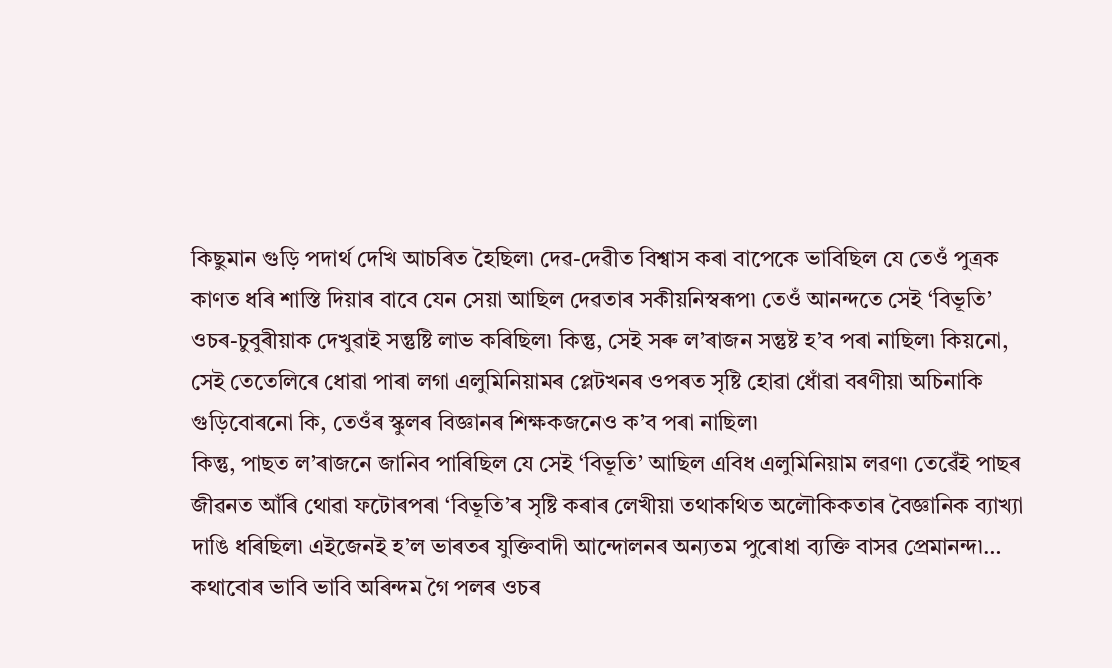কিছুমান গুড়ি পদাৰ্থ দেখি আচৰিত হৈছিল৷ দেৱ-দেৱীত বিশ্বাস কৰা বাপেকে ভাবিছিল যে তেওঁ পুত্ৰক কাণত ধৰি শাস্তি দিয়াৰ বাবে যেন সেয়া আছিল দেৱতাৰ সকীয়নিস্বৰূপ৷ তেওঁ আনন্দতে সেই ‘বিভূতি’ ওচৰ-চুবুৰীয়াক দেখুৱাই সন্তুষ্টি লাভ কৰিছিল৷ কিন্তু, সেই সৰু ল’ৰাজন সন্তুষ্ট হ’ব পৰা নাছিল৷ কিয়নো, সেই তেতেলিৰে ধোৱা পাৰা লগা এলুমিনিয়ামৰ প্লেটখনৰ ওপৰত সৃষ্টি হোৱা ধোঁৱা বৰণীয়া অচিনাকি গুড়িবোৰনো কি, তেওঁৰ স্কুলৰ বিজ্ঞানৰ শিক্ষকজনেও ক’ব পৰা নাছিল৷
কিন্তু, পাছত ল’ৰাজনে জানিব পাৰিছিল যে সেই ‘বিভূতি’ আছিল এবিধ এলুমিনিয়াম লৱণ৷ তেৱেঁই পাছৰ জীৱনত আঁৰি থোৱা ফটোৰপৰা ‘বিভূতি’ৰ সৃষ্টি কৰাৰ লেখীয়া তথাকথিত অলৌকিকতাৰ বৈজ্ঞানিক ব্যাখ্যা দাঙি ধৰিছিল৷ এইজেনই হ’ল ভাৰতৰ যুক্তিবাদী আন্দোলনৰ অন্যতম পুৰোধা ব্যক্তি বাসৱ প্ৰেমানন্দ৷…
কথাবোৰ ভাবি ভাবি অৰিন্দম গৈ পলৰ ওচৰ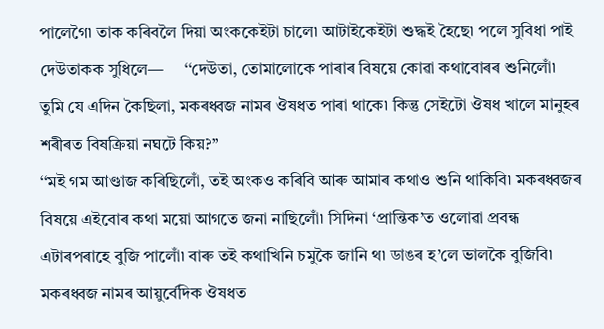পালেগৈ৷ তাক কৰিবলৈ দিয়া অংককেইটা চালে৷ আটাইকেইটা শুদ্ধই হৈছে৷ পলে সুবিধা পাই দেউতাকক সুধিলে—     ‘‘দেউতা, তোমালোকে পাৰাৰ বিষয়ে কোৱা কথাবোৰৰ শুনিলোঁ৷ তুমি যে এদিন কৈছিলা, মকৰধ্বজ নামৰ ঔষধত পাৰা থাকে৷ কিন্তু সেইটো ঔষধ খালে মানুহৰ শৰীৰত বিষক্ৰিয়া নঘটে কিয়?’’
‘‘মই গম আণ্ডাজ কৰিছিলোঁ, তই অংকও কৰিবি আৰু আমাৰ কথাও শুনি থাকিবি৷ মকৰধ্বজৰ বিষয়ে এইবোৰ কথা ময়ো আগতে জনা নাছিলোঁ৷ সিদিনা ‘প্ৰান্তিক’ত ওলোৱা প্ৰবন্ধ এটাৰপৰাহে বুজি পালোঁ৷ বাৰু তই কথাখিনি চমুকৈ জানি থ৷ ডাঙৰ হ’লে ভালকৈ বুজিবি৷ মকৰধ্বজ নামৰ আয়ুৰ্বেদিক ঔষধত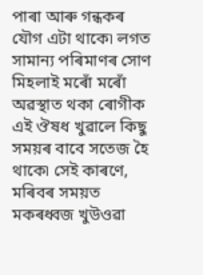পাৰা আৰু গন্ধকৰ যৌগ এটা থাকে৷ লগত সামান্য পৰিমাণৰ সোণ মিহলাই মৰোঁ মৰোঁ অৱস্থাত থকা ৰোগীক এই ঔষধ খুৱালে কিছু সময়ৰ বাবে সতেজ হৈ থাকে৷ সেই কাৰণে, মৰিবৰ সময়ত মকৰধ্বজ খুউওৱা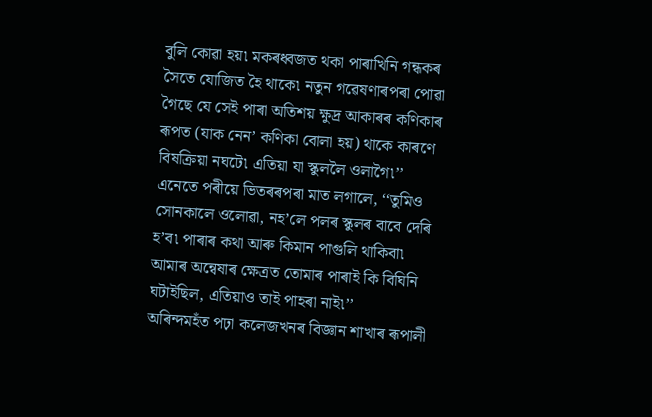বুলি কোৱা হয়৷ মকৰধ্বজত থকা পাৰাখিনি গন্ধকৰ সৈতে যোজিত হৈ থাকে৷ নতুন গৱেষণাৰপৰা পোৱা গৈছে যে সেই পাৰা অতিশয় ক্ষুদ্ৰ আকাৰৰ কণিকাৰ ৰূপত (যাক নেন’ কণিকা বোলা হয়) থাকে কাৰণে বিষক্ৰিয়া নঘটে৷ এতিয়া যা স্কুললৈ ওলাগৈ৷’’
এনেতে পৰীয়ে ভিতৰৰপৰা মাত লগালে, ‘‘তুমিও সোনকালে ওলোৱা, নহ’লে পলৰ স্কুলৰ বাবে দেৰি হ’ব৷ পাৰাৰ কথা আৰু কিমান পাগুলি থাকিবা৷ আমাৰ অন্বেষাৰ ক্ষেত্ৰত তোমাৰ পাৰাই কি বিঘিনি ঘটাইছিল, এতিয়াও তাই পাহৰা নাই৷’’
অৰিন্দমহঁত পঢ়া কলেজখনৰ বিজ্ঞান শাখাৰ ৰূপালী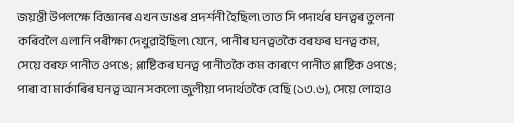জয়ন্তী উপলক্ষে বিজ্ঞানৰ এখন ডাঙৰ প্ৰদৰ্শনী হৈছিল৷ তাত সি পদাৰ্থৰ ঘনত্বৰ তুলনা কৰিবলৈ এলানি পৰীক্ষা দেখুৱাইছিল৷ যেনে, পানীৰ ঘনত্বতকৈ বৰফৰ ঘনত্ব কম, সেয়ে বৰফ পানীত ওপঙে; প্লাষ্টিকৰ ঘনত্ব পানীতকৈ কম কাৰণে পানীত প্লাষ্টিক ওপঙে; পাৰা বা মাৰ্কাৰিৰ ঘনত্ব আন সকলো জুলীয়া পদাৰ্থতকৈ বেছি (১৩.৬), সেয়ে লোহাও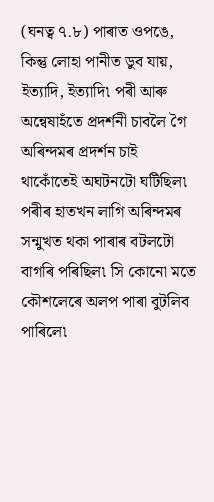(ঘনত্ব ৭.৮) পাৰাত ওপঙে, কিন্তু লোহা পানীত ডুব যায়, ইত্যাদি, ইত্যাদি৷ পৰী আৰু অন্বেষাহঁতে প্ৰদৰ্শনী চাবলৈ গৈ অৰিন্দমৰ প্ৰদৰ্শন চাই থাকোঁতেই অঘটনটো ঘটিছিল৷ পৰীৰ হাতখন লাগি অৰিন্দমৰ সন্মুখত থকা পাৰাৰ বটলটো বাগৰি পৰিছিল৷ সি কোনো মতে কৌশলেৰে অলপ পাৰা বুটলিব পাৰিলে৷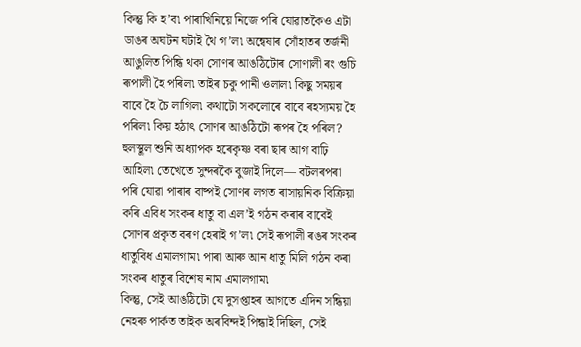কিন্তু কি হ’ব৷ পাৰাখিনিয়ে নিজে পৰি যোৱাতকৈও এটা ডাঙৰ অঘটন ঘটাই থৈ গ’ল৷ অন্বেষাৰ সোঁহাতৰ তৰ্জনী আঙুলিত পিন্ধি থকা সোণৰ আঙঠিটোৰ সোণালী ৰং গুচি ৰূপালী হৈ পৰিল৷ তাইৰ চকু পানী ওলাল৷ কিছু সময়ৰ বাবে হৈ চৈ লাগিল৷ কথাটো সকলোৰে বাবে ৰহস্যময় হৈ পৰিল৷ কিয় হঠাৎ সোণৰ আঙঠিটো ৰূপৰ হৈ পৰিল?
হুলস্থূল শুনি অধ্যাপক হৰেকৃষ্ণ বৰা ছাৰ আগ বাঢ়ি আহিল৷ তেখেতে সুন্দৰকৈ বুজাই দিলে— বটলৰপৰা পৰি যোৱা পাৰাৰ বাষ্পই সোণৰ লগত ৰাসায়নিক বিক্ৰিয়া কৰি এবিধ সংকৰ ধাতু বা এল’ই গঠন কৰাৰ বাবেই সোণৰ প্ৰকৃত বৰণ হেৰাই গ’ল৷ সেই ৰূপালী ৰঙৰ সংকৰ ধাতুবিধ এমালগাম৷ পাৰা আৰু আন ধাতু মিলি গঠন কৰা সংকৰ ধাতুৰ বিশেষ নাম এমালগাম৷
কিন্তু, সেই আঙঠিটো যে দুসপ্তাহৰ আগতে এদিন সন্ধিয়া নেহৰু পাৰ্কত তাইক অৰবিন্দই পিন্ধাই দিছিল, সেই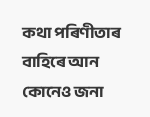কথা পৰিণীতাৰ বাহিৰে আন কোনেও জনা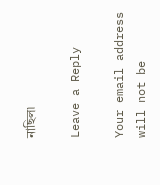নাছিল৷

Leave a Reply

Your email address will not be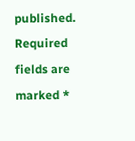published. Required fields are marked *